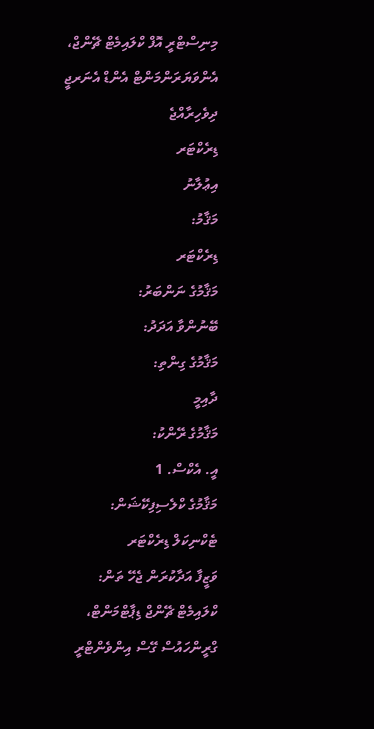މިނިސްޓްރީ އޮފް ކްލައިމެޓް ޗޭންޖް، އެންވަޔަރަންމަންޓް އެންޑް އެނަރޖީ
ދިވެހިރާއްޖެ
ޑިރެކްޓަރ
އިޢުލާނު
މަޤާމު:
ޑިރެކްޓަރ
މަޤާމުގެ ނަންބަރު:
ބޭނުންވާ އަދަދު:
މަޤާމުގެ ގިންތި:
ދާއިމީ
މަޤާމުގެ ރޭންކު:
އީ. އެކްސް. 1
މަޤާމުގެ ކްލެސިފިކޭޝަން:
ޓެކްނިކަލް ޑިރެކްޓަރ
ވަޒީފާ އަދާކުރަން ޖެހޭ ތަން:
ކްލައިމެޓް ޗޭންޖް ޑިޕާޓްމަންޓް، ގްރީންހައުސް ގޭސް އިންވެންޓްރީ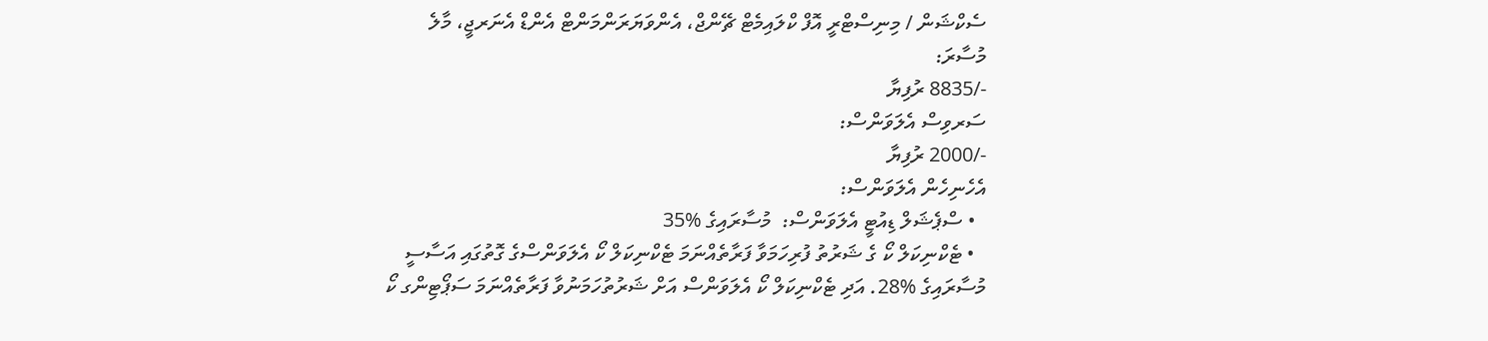ސެކްޝަން / މިނިސްޓްރީ އޮފް ކްލައިމެޓް ޗޭންޖް، އެންވަޔަރަންމަންޓް އެންޑް އެނަރޖީ، މާލެ
މުސާރަ:
-/8835 ރުފިޔާ
ސަރވިސް އެލަވަންސް:
-/2000 ރުފިޔާ
އެހެނިހެން އެލަވަންސް:
  • ސްޕެޝަލް ޑިއުޓީ އެލަވަންސް:  މުސާރައިގެ %35
  • ޓެކްނިކަލް ކޯ ގެ ޝަރުތު ފުރިހަމަވާ ފަރާތެއްނަމަ ޓެކްނިކަލް ކޯ އެލަވަންސްގެ ގޮތުގައި އަސާސީ މުސާރައިގެ %28. އަދި ޓެކްނިކަލް ކޯ އެލަވަންސް އަށް ޝަރުތުހަމަނުވާ ފަރާތެއްނަމަ ސަޕޯޓިންގ ކޯ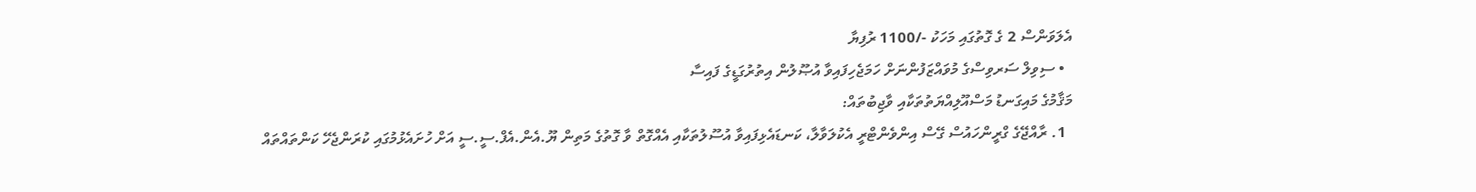އެލަވަންސް 2 ގެ ގޮތުގައި މަހަކު -/1100 ރުފިޔާ
  • ސިވިލް ސަރވިސްގެ މުވައްޒަފުންނަށް ހަމަޖެހިފައިވާ އުޞޫލުން އިތުރުގަޑީގެ ފައިސާ
މަޤާމުގެ މައިގަނޑު މަސްއޫލިއްޔަތުތަކާއި ވާޖިބުތައް:
  1. ރާއްޖޭގެ ގްރީންހައުސް ގޭސް އިންވެންޓްރީ އެކުލަވާލާ، ކަނޑައެޅިފައިވާ އުސޫލުތަކާއި އެއްގޮތް ވާ ގޮތުގެ މަތިން ޔޫ.އެން.އެފް.ސީ.ސީ އަށް ހުށައެޅުމުގައި ކުރަންޖެހޭ ކަންތައްތައް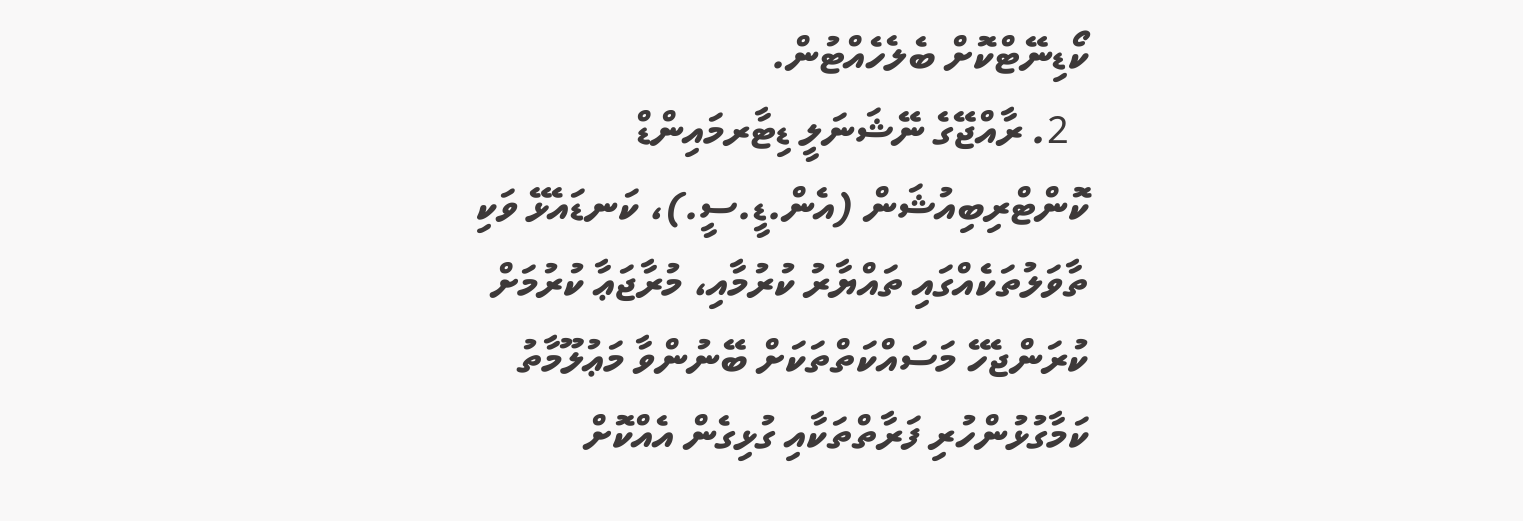ކޯޑިނޭޓްކޮށް ބެލެހެއްޓުން.
  2. ރާއްޖޭގެ ނޭޝަނަލީ ޑިޓާރމައިންޑް ކޮންޓްރިބިއުޝަން (އެން.ޑީ.ސީ.)، ކަނޑައެޅޭ ވަކި ތާވަލުތަކެއްގައި ތައްޔާރު ކުރުމާއި، މުރާޖަޢާ ކުރުމަށް ކުރަންޖެހޭ މަސައްކަތްތަކަށް ބޭނުންވާ މަޢުލޫމާތު ކަމާގުޅުންހުރި ފަރާތްތަކާއި ގުޅިގެން އެއްކޮށް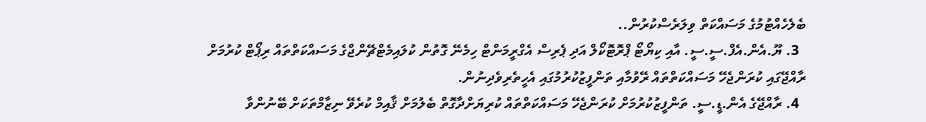ބެލެހެއްޓުމުގެ މަސައްކަތް ވިލަރެސްކުރުން..
  3. ޔޫ.އެން.އެފް.ސީ.ސީ. އާއި ކިޔޯޓޯ ޕްރޮޓޮކޯލް އަދި ޕެރިސް އެގްރީމަންޓް ހިމެނޭ ގޮތުން ކުލައިމެޓްޗޭންޖްގެ މަސައްކަތްތައް ރިޕޯޓް ކުރުމަށް ރާއްޖޭގައި ކުރަންޖެހޭ މަސައްކަތްތައް ރޭވުމާއި ތަންފީޒުކުރުމުގައި އެހީތެރިވެދިނުން.
  4. ރާއްޖޭގެ އެން.ޑީ.ސީ. ތަންފީޒުކުރުމަށް ކުރަންޖެހޭ މަސައްކަތްތައް ކުރިޔަށްދާގޮތް ބެލުމަށް ޤާއިމް ކުރެވޭ ނިޒާމްތަކަށް ބޭނުންވާ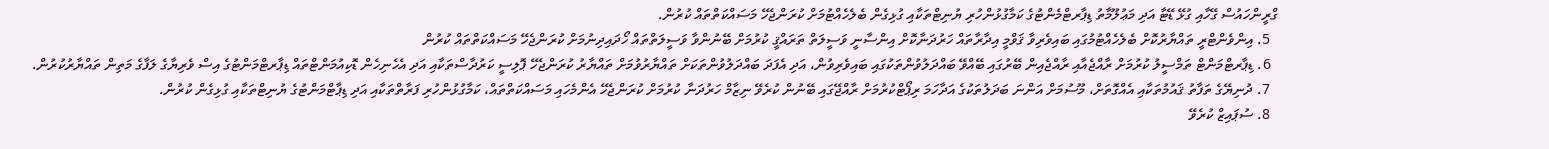ގްރީންހައުސް ގޭހާއި ގުޅޭ ޑޭޓާ އަދި މަޢުލޫމާތު ޑިޕާރޓްމެންޓުގެ ކަމާގުޅުންހުރި ޔުނިޓްތަކާއި ގުޅިގެން ބެލެހެއްޓުމަށް ކުރަންޖެހޭ މަސައްކަތްތައް ކުރުން.
  5. އިންވެންޓްރީ ތައްޔާރުކޮށް ބެލެހެއްޓުމުގައި ބައިވެރިވާ ޤަވްމީ އިދާރާތައް ހަރުދަނާކޮށް އިންސާނީ ވަސީލަތް ތަރައްޤީ ކުރުމަށް ބޭނުންވާ ވަސީލަތްތައް ހޯދައިދިނުމަށް ކުރަންޖެހޭ މަސައްކަތްތައް ކުރުން
  6. ޑިޕާރޓްމަންޓް ތަމްސީލު ކުރުމަށް ރާއްޖެއާއި ރާއްޖެއިން ބޭރުގައި ބޭއްވޭ ބައްދަލުވުންތަކުގައި ބައިވެރިވުން، އަދި އެފަދަ ބައްދަލުވުންތަކަށް ތައްޔާރުވުމަށް ތައްޔާރު ކުރަންޖެހޭ ޕޮލިސީ ކަރުދާސްތަކާއި އަދި އެހެނިހެން ޑޮކިއުމަންޓްތައް ޑިޕާރޓްމަންޓުގެ އިސް ވެރިޔާގެ ލަފާގެ މަތިން ތައްޔާރުކުރުން.
  7. ދުނިޔޭގެ ތަފާތު ޤައުމުތަކާއި އެއްގޮތަށް، މޫސުމަށް އަންނަ ބަދަލުތަކުގެ އަދާހަމަ ރިޕޯޓްކުރުމަށް ރާއްޖޭގައި ބޭނުން ކުރެވޭ ނިޒާމް ހަރުދަނާ ކުރުމަށް ކުރަންޖެހޭ އެންމެހައި މަސައްކަތްތައް، ކަމާގުޅުންހުރި ފަރާތްތަކާއި އަދި ޑިޕާޓްމަންޓުގެ ޔުނިޓްތަކާއި ގުޅިގެން ކުރުން.
  8. ސުޕައިޒް ކުރެވޭ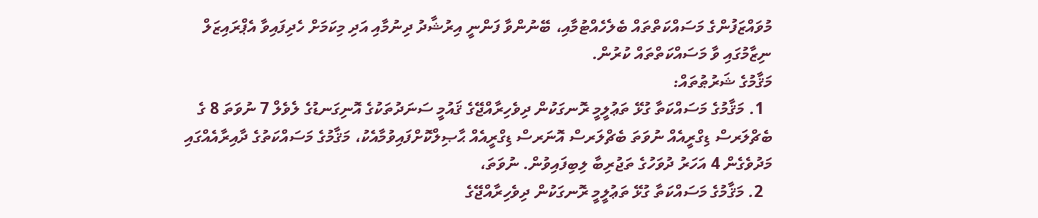މުވައްޒަފުންގެ މަސައްކަތްތައް ބެލެހެއްޓުމާއި، ބޭނުންވާ ފަންނީ އިރުޝާދު ދިނުމާއި އަދި މިކަމަށް ހެދިފައިވާ އެޕްރައިޒަލް ނިޒާމުގައި ވާ މަސައްކަތްތައް ކުރުން.
މަޤާމުގެ ޝަރުޠުތައް:
  1. މަޤާމުގެ މަސައްކަތާ ގުޅޭ ތަޢުލީމީ ރޮނގަކުން ދިވެހިރާއްޖޭގެ ޤައުމީ ސަނަދުތަކުގެ އޮނިގަނޑުގެ ލެވެލް 7 ނުވަތަ 8 ގެ ބެޗްލަރސް ޑިގްރީއެއް ނުވަތަ ބެޗްލަރސް އޮނަރސް ޑިގްރީއެއް ޙާޞިލްކޮށްފައިވުމާއެކު، މަޤާމުގެ މަސައްކަތުގެ ދާއިރާއެއްގައި މަދުވެގެން 4 އަހަރު ދުވަހުގެ ތަޖުރިބާ ލިބިފައިވުން. ނުވަތަ،
  2. މަޤާމުގެ މަސައްކަތާ ގުޅޭ ތަޢުލީމީ ރޮނގަކުން ދިވެހިރާއްޖޭގެ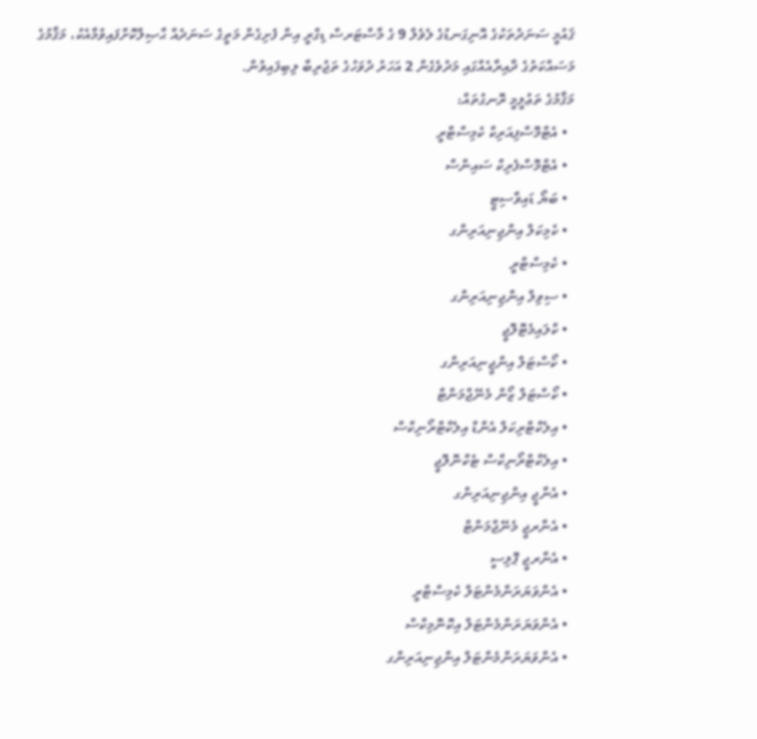ޤައުމީ ސަނަދުތަކުގެ އޮނިގަނޑުގެ ލެވެލް 9 ގެ މާސްޓަރސް ޑިގްރީ އިން ފެށިގެން މަތީގެ ސަނަދެއް ޙާޞިލްކޮށްފައިވުމާއެކު، މަޤާމުގެ މަސައްކަތުގެ ދާއިރާއެއްގައި މަދުވެގެން 2 އަހަރު ދުވަހުގެ ތަޖުރިބާ ލިބިފައިވުން.
މަޤާމުގެ ތަޢުލީމީ ރޮނގުތައް:
  • އެޓްމޮސްފިއަރިކް ކެމިސްޓްރީ
  • އެޓްމޮސްފެރިކް ސައިންސް
  • ބަޔޯ ޑައިވާސިޓީ
  • ކެމިކަލް އިންޖިނިއަރިންގ
  • ކެމިސްޓްރީ
  • ސިވިލް އިންޖިނިއަރިންގ
  • ކްލައިމެޓޮލޮޖީ
  • ކޯސްޓަލް އިންޖީނިއަރިންގ
  • ކޯސްޓަލް ޒޯން މެނޭޖްމަންޓް
  • އިލެކްޓްރިކަލް އެންޑް އިލެކްޓްރޯނިކްސް
  • އިލެކްޓްރޯނިކްސް ޓެކްނޮލޮޖީ
  • އެނާޖީ އިންޖިނިއަރިންގ
  • އެނާރޖީ މެނޭޖްމަންޓް
  • އެނާރޖީ ޕޮލިސީ
  • އެންވަޔަރަންމެންޓަލް ކެމިސްޓްރީ
  • އެންވަޔަރަންމެންޓަލް އިކޮނޮމިކްސް
  • އެންވަޔަރަންމެންޓަލް އިންޖިނިއަރިންގ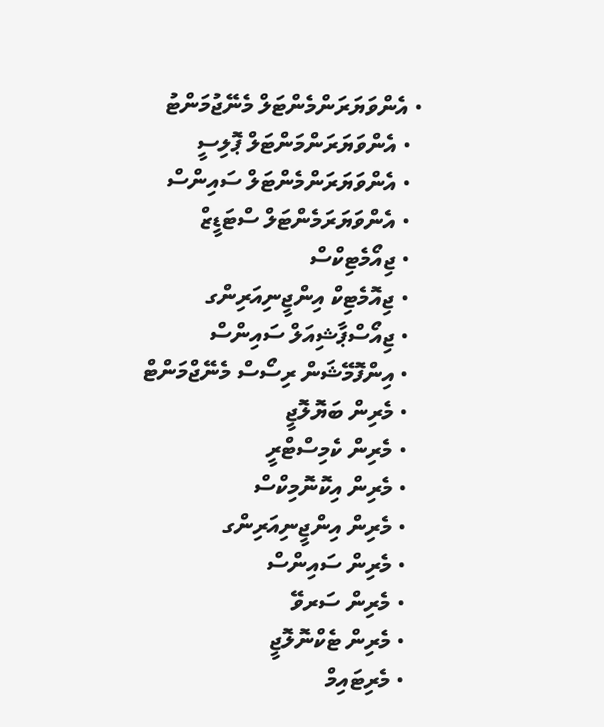• އެންވަޔަރަންމެންޓަލް މެނޭޖުމަންޓު
  • އެންވަޔަރަންމަންޓަލް ޕޮލިސީ
  • އެންވަޔަރަންމެންޓަލް ސައިންސް
  • އެންވަޔަރަމެންޓަލް ސްޓަޑީޒް
  • ޖިއޯމެޓިކްސް
  • ޖިއޮމެޓިކް އިންޖީނިއަރިންގ
  • ޖިއޯސްޕާޝިއަލް ސައިންސް
  • އިންފޮމޭޝަން ރިސޯސް މެނޭޖްމަންޓް
  • މެރިން ބަޔޮލޮޖީ
  • މެރިން ކެމިސްޓްރީ
  • މެރިން އިކޮނޮމިކްސް
  • މެރިން އިންޖީނިއަރިންގ
  • މެރިން ސައިންސް
  • މެރިން ސަރވޭ
  • މެރިން ޓެކްނޮލޮޖީ
  • މެރިޓައިމް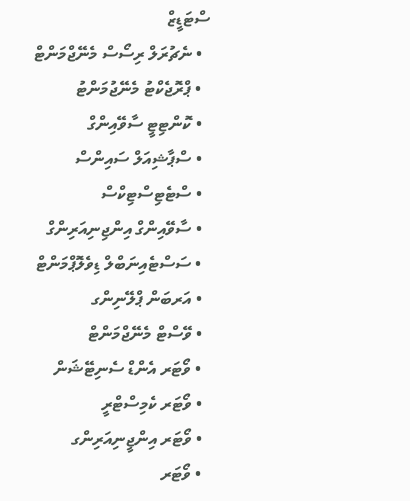ސްޓަޑީޒް
  • ނެޗުރަލް ރިސޯސް މެނޭޖްމަންޓް
  • ޕްރޮޖެކްޓު މެނޭޖުމަންޓު
  • ކޮންޓިޓީ ސާވޭއިންގް
  • ސްޕާޝިއަލް ސައިންސް
  • ސްޓެޓިސްޓިކްސް
  • ސާވޭއިންގް އިންޖިނިއަރިންގް
  • ސަސްޓެއިނަބްލް ޑިވެލޮޕްމަންޓް
  • އަރބަން ޕްލޭނިންގ
  • ވޭސްޓް މެނޭޖްމަންޓް
  • ވޯޓަރ އެންޑް ސެނިޓޭޝަން
  • ވޯޓަރ ކެމިސްޓްރީ
  • ވޯޓަރ އިންޖީނިއަރިންގ
  • ވޯޓަރ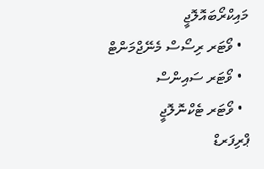މައިކްރޯބައޮލޮޖީ
  • ވޯޓަރ ރިސޯސް މެނޭޖްމަންޓް
  • ވޯޓަރ ސައިންސް
  • ވޯޓަރ ޓެކްނޮލޮޖީ
ޕްރިފަރޑް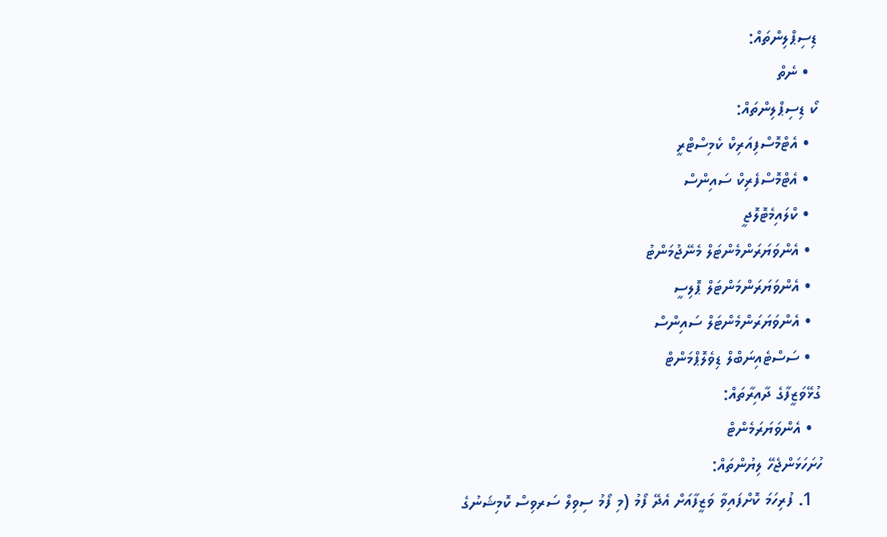ޑިސިޕްލިންތައް:
  • ނެތް
ކޯ ޑިސިޕްލިންތައް:
  • އެޓްމޮސްފިއަރިކް ކެމިސްޓްރީ
  • އެޓްމޮސްފެރިކް ސައިންސް
  • ކްލައިމެޓޮލޮޖީ
  • އެންވަޔަރަންމެންޓަލް މެނޭޖުމަންޓު
  • އެންވަޔަރަންމަންޓަލް ޕޮލިސީ
  • އެންވަޔަރަންމެންޓަލް ސައިންސް
  • ސަސްޓެއިނަބްލް ޑިވެލޮޕްމަންޓް
ގުޅޭވަޒީފާގެ ދާއިރާތައް:
  • އެންވަޔަރަމެންޓް
ހުށަހަޅަންޖެހޭ ލިޔުންތައް:
  1. ފުރިހަމަ ކޮށްފައިވާ ވަޒީފާއަށް އެދޭ ފޯމު (މި ފޯމު ސިވިލް ސަރވިސް ކޮމިޝަނުގެ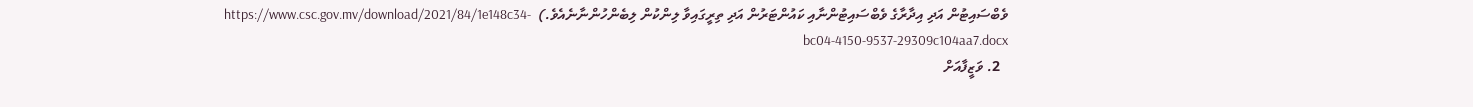ވެބްސައިޓުން އަދި އިދާރާގެ ވެބްސައިޓުންނާއި ކައުންޓަރުން އަދި ތިރީގައިވާ ލިންކުން ލިބެންހުންނާނެއެވެ.)  https://www.csc.gov.mv/download/2021/84/1e148c34-bc04-4150-9537-29309c104aa7.docx
  2. ވަޒީފާއަށް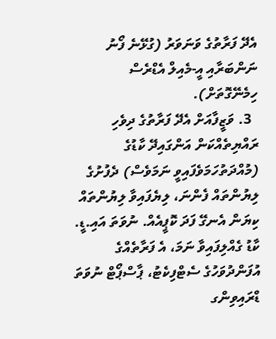އެދޭ ފަރާތުގެ ވަނަވަރު (ގުޅޭނެ ފޯނު ނަންބަރާއި އީ-މެއިލް އެޑްރެސް ހިމެނޭގޮތަށް).
  3. ވަޒީފާއަށް އެދޭ ފަރާތުގެ ދިވެހި ރައްޔިތެއްކަން އަންގައިދޭ ކާޑުގެ (މުއްދަތުހަމަވެފައިވީ ނަމަވެސް) ދެފުށުގެ ލިޔުންތައް ފެންނަ، ލިޔެފައިވާ ލިޔުންތައް ކިޔަން އެނގޭ ފަދަ ކޮޕީއެއް. ނުވަތަ އައި.ޑީ. ކާޑު ގެއްލިފައިވާ ނަމަ، އެ ފަރާތެއްގެ އުފަންދުވަހުގެ ސެޓްފިކެޓު، ޕާސްޕޯޓް ނުވަތަ ޑްރައިވިންގ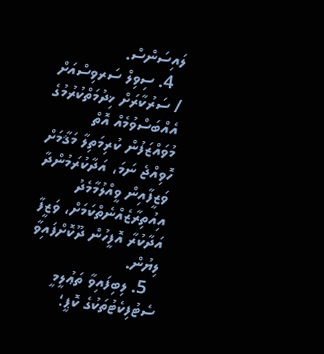ލައިސަންސް.
  4. ސިވިލް ސަރވިސްއަށް / ސަރުކާރަށް ޚިދުމަތްކުރުމުގެ އެއްބަސްވުމެއް އޮތް މުވައްޒަފުން ކުރިމަތިލާ މަޤާމަށް ހޮވިއްޖެ ނަމަ، އަދާކުރަމުންދާ ވަޒީފާއިން ވީއްލުމާމެދު އިއުތިރާޒެއްނެތްކަމަށް، ވަޒީފާ އަދާކުރާ އޮފީހުން ދޫކޮށްފައިވާ ލިޔުން.
  5. ލިބިފައިވާ ތަޢުލީމީ ސެޓުފިކެޓުތަކުގެ ކޮޕީ؛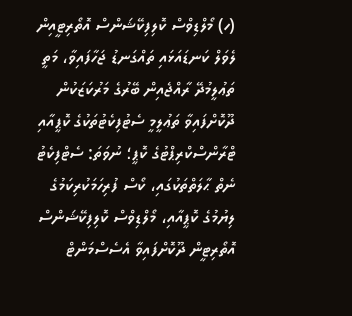(ހ) މޯލްޑިވްސް ކޮލިފިކޭޝަންސް އޮތޯރިޓީއިން ލެވަލް ކަނޑައަޅައި ތައްގަނޑު ޖަހާފައިވާ، މަތީ ތަޢުލީމުދޭ ރާއްޖެއިން ބޭރުގެ މަރުކަޒަކުން ދޫކޮށްފައިވާ ތަޢުލީމީ ސެޓުފިކެޓުތަކުގެ ކޮޕީއާއި ޓްރާންސްކްރިޕްޓުގެ ކޮޕީ؛ ނުވަތަ: ސެޓްފިކެޓު ނެތް ޙާލަތްތަކުގައި، ކޯސް ފުރިހަމަކުރިކަމުގެ ލިޔުމުގެ ކޮޕީއާއި، މޯލްޑިވްސް ކޮލިފިކޭޝަންސް އޮތޯރިޓީން ދޫކޮށްފައިވާ އެސެސްމަންޓް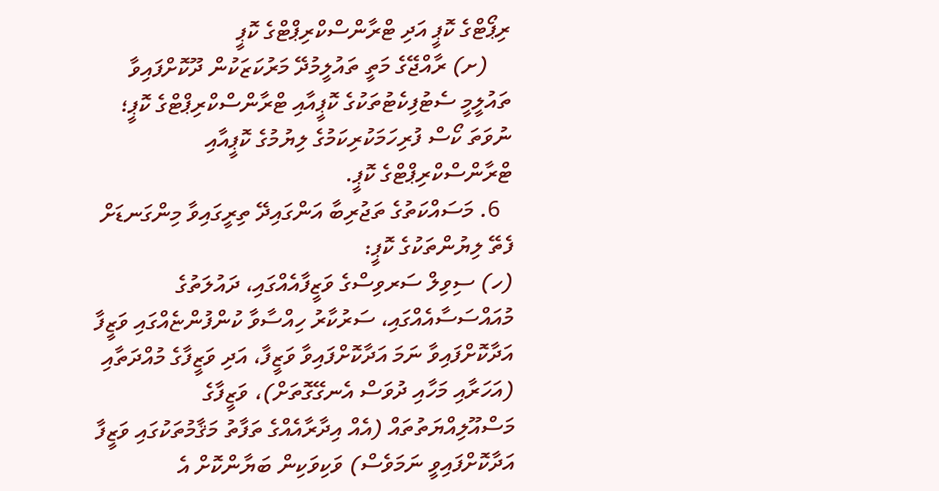ރިޕޯޓްގެ ކޮޕީ އަދި ޓްރާންސްކްރިޕްޓްގެ ކޮޕީ
    (ށ) ރާއްޖޭގެ މަތީ ތައުލީމުދޭ މަރުކަޒަކުން ދޫކޮށްފައިވާ ތައުލީމީ ސެޓުފިކެޓުތަކުގެ ކޮޕީއާއި ޓްރާންސްކްރިޕްޓްގެ ކޮޕީ؛ ނުވަތަ ކޯސް ފުރިހަމަކުރިކަމުގެ ލިޔުމުގެ ކޮޕީއާއި ޓްރާންސްކްރިޕްޓްގެ ކޮޕީ.
  6. މަސައްކަތުގެ ތަޖުރިބާ އަންގައިދޭ ތިރީގައިވާ މިންގަނޑަށް ފެތޭ ލިޔުންތަކުގެ ކޮޕީ:
(ހ) ސިވިލް ސަރވިސްގެ ވަޒީފާއެއްގައި، ދައުލަތުގެ މުއައްސަސާއެއްގައި، ސަރުކާރު ހިއްސާވާ ކުންފުންޏެއްގައި ވަޒީފާ އަދާކޮށްފައިވާ ނަމަ އަދާކޮށްފައިވާ ވަޒީފާ، އަދި ވަޒީފާގެ މުއްދަތާއި (އަހަރާއި މަހާއި ދުވަސް އެނގޭގޮތަށް)، ވަޒީފާގެ މަސްއޫލިއްޔަތުތައް (އެއް އިދާރާއެއްގެ ތަފާތު މަޤާމުތަކުގައި ވަޒީފާ އަދާކޮށްފައިވީ ނަމަވެސް) ވަކިވަކިން ބަޔާންކޮށް އެ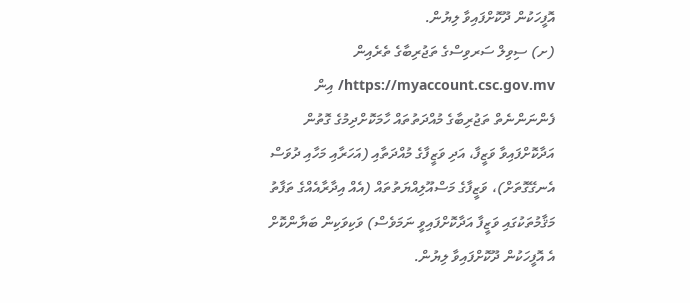އޮފީހަކުން ދޫކޮށްފައިވާ ލިޔުން.
(ށ) ސިވިލް ސަރވިސްގެ ތަޖުރިބާގެ ތެރެއިން https://myaccount.csc.gov.mv/ އިން ފެންނަންނެތް ތަޖުރިބާގެ މުއްދަތުތައް ހާމަކޮށްދިމުގެ ގޮތުން އަދާކޮށްފައިވާ ވަޒީފާ، އަދި ވަޒީފާގެ މުއްދަތާއި (އަހަރާއި މަހާއި ދުވަސް އެނގޭގޮތަށް)، ވަޒީފާގެ މަސްއޫލިއްޔަތުތައް (އެއް އިދާރާއެއްގެ ތަފާތު މަޤާމުތަކުގައި ވަޒީފާ އަދާކޮށްފައިވީ ނަމަވެސް) ވަކިވަކިން ބަޔާންކޮށް އެ އޮފީހަކުން ދޫކޮށްފައިވާ ލިޔުން.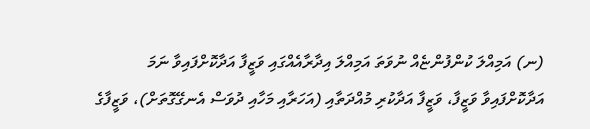(ނ) އަމިއްލަ ކުންފުންޏެއް ނުވަތަ އަމިއްލަ އިދާރާއެއްގައި ވަޒީފާ އަދާކޮށްފައިވާ ނަމަ އަދާކޮށްފައިވާ ވަޒީފާ، ވަޒީފާ އަދާކުރި މުއްދަތާއި (އަހަރާއި މަހާއި ދުވަސް އެނގޭގޮތަށް)، ވަޒީފާގެ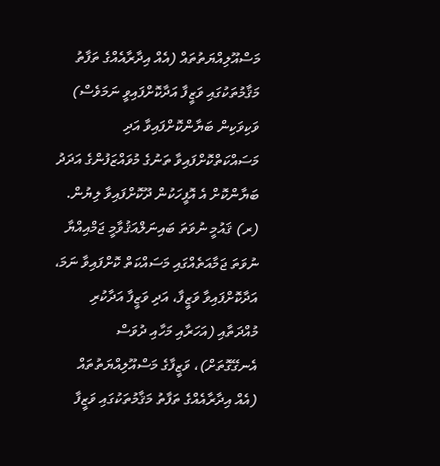މަސްއޫލިއްޔަތުތައް (އެއް އިދާރާއެއްގެ ތަފާތު މަޤާމުތަކުގައި ވަޒީފާ އަދާކޮށްފައިވީ ނަމަވެސް) ވަކިވަކިން ބަޔާންކޮށްފައިވާ އަދި މަސައްކަތްކޮށްފައިވާ ތަނުގެ މުވައްޒަފުންގެ އަދަދު ބަޔާންކޮށް އެ އޮފީހަކުން ދޫކޮށްފައިވާ ލިޔުން.
(ރ) ޤައުމީ ނުވަތަ ބައިނަލްއަޤުވާމީ ޖަމްއިއްޔާ ނުވަތަ ޖަމާއަތެއްގައި މަސައްކަތް ކޮށްފައިވާ ނަމަ، އަދާކޮށްފައިވާ ވަޒީފާ، އަދި ވަޒީފާ އަދާކުރި މުއްދަތާއި (އަހަރާއި މަހާއި ދުވަސް އެނގޭގޮތަށް)، ވަޒީފާގެ މަސްއޫލިއްޔަތުތައް (އެއް އިދާރާއެއްގެ ތަފާތު މަޤާމުތަކުގައި ވަޒީފާ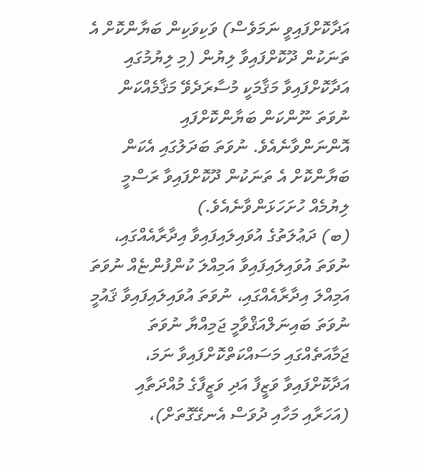އަދާކޮށްފައިވީ ނަމަވެސް) ވަކިވަކިން ބަޔާންކޮށް އެ ތަނަކުން ދޫކޮށްފައިވާ ލިޔުން (މި ލިޔުމުގައި އަދާކޮށްފައިވާ މަޤާމަކީ މުސާރަދެވޭ މަޤާމެއްކަން ނުވަތަ ނޫންކަން ބަޔާންކޮށްފައި އޮންނަންވާނެއެވެ. ނުވަތަ ބަދަލުގައި އެކަން ބަޔާންކޮށް އެ ތަނަކުން ދޫކޮށްފައިވާ ރަސްމީ ލިޔުމެއް ހުށަހަޅަންވާނެއެވެ.)
(ބ) ދަޢުލަތުގެ އުވައިލައިފައިވާ އިދާރާއެއްގައި، ނުވަތަ އުވައިލައިފައިވާ އަމިއްލަ ކުންފުންޏެއް ނުވަތަ އަމިއްލަ އިދާރާއެއްގައި، ނުވަތަ އުވައިލައިފައިވާ ޤައުމީ ނުވަތަ ބައިނަލްއަޤްވާމީ ޖަމިއްޔާ ނުވަތަ ޖަމާއަތެއްގައި މަސައްކަތްކޮށްފައިވާ ނަމަ، އަދާކޮށްފައިވާ ވަޒީފާ އަދި ވަޒީފާގެ މުއްދަތާއި (އަހަރާއި މަހާއި ދުވަސް އެނގޭގޮތަށް)،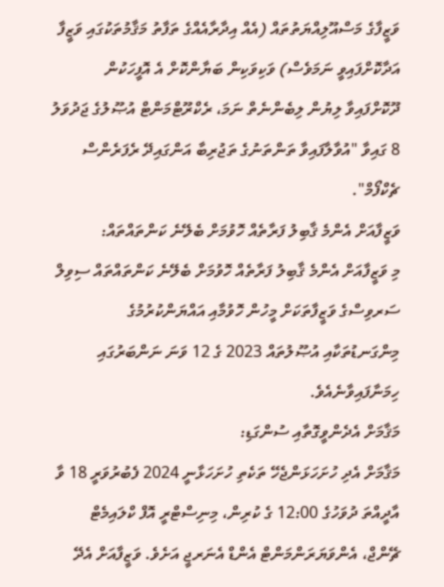ވަޒީފާގެ މަސްއޫލިއްޔަތުތައް (އެއް އިދާރާއެއްގެ ތަފާތު މަޤާމުތަކުގައި ވަޒީފާ އަދާކޮށްފައިވީ ނަމަވެސް) ވަކިވަކިން ބަޔާންކޮށް އެ އޮފީހަކުން ދޫކޮށްފައިވާ ލިޔުން ލިބެންނެތް ނަމަ، ރެކްރޫޓްމަންޓް އުޞޫލުގެ ޖަދުވަލު 8 ގައިވާ "އުވާލާފައިވާ ތަންތަނުގެ ތަޖުރިބާ އަންގައިދޭ ރެފަރެންސް ޗެކްފޯމް".
ވަޒީފާއަށް އެންމެ ޤާބިލު ފަރާތެއް ހޮވުމަށް ބެލޭނެ ކަންތައްތައް:
މި ވަޒީފާއަށް އެންމެ ޤާބިލު ފަރާތެއް ހޮވުމަށް ބެލޭނެ ކަންތައްތައް ސިވިލް ސަރވިސްގެ ވަޒީފާތަކަށް މީހުން ހޮވުމާއި އައްޔަންކުރުމުގެ މިންގަނޑުތަކާއި އުޞޫލުތައް 2023 ގެ 12 ވަނަ ނަންބަރުގައި ހިމަނާފައިވާނެއެވެ.
މަޤާމަށް އެދެންވީގޮތާއި ސުންގަޑި:
މަޤާމަށް އެދި ހުށަހަޅަންޖެހޭ ތަކެތި ހުށަހަޅާނީ 2024 ފެބުރުވަރީ 18 ވާ އާދީއްތަ ދުވަހުގެ 12:00 ގެ ކުރިން، މިނިސްޓްރީ އޮފް ކްލައިމެޓް ޗޭންޖް، އެންވަޔަރަންމަންޓް އެންޑް އެނަރޖީ އަށެވެ. ވަޒީފާއަށް އެދޭ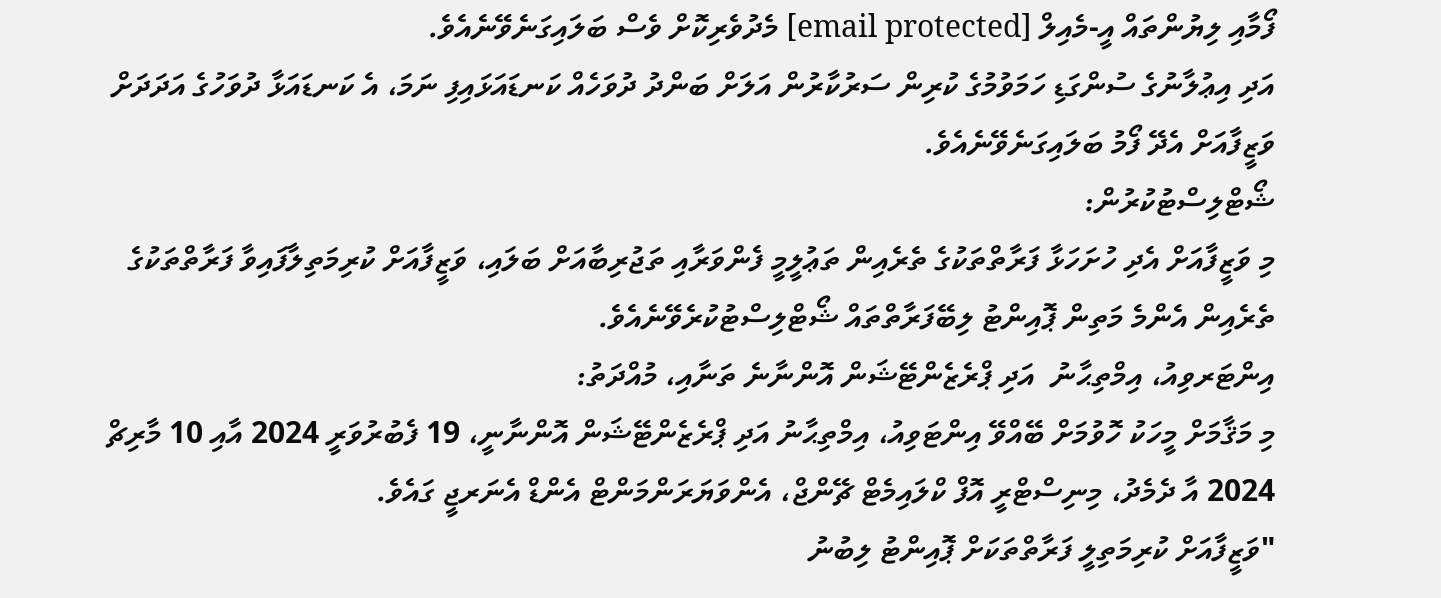ފޯމާއި ލިޔުންތައް އީ-މެއިލް [email protected] މެދުވެރިކޮށް ވެސް ބަލައިގަނެވޭނެއެވެ.
އަދި އިޢުލާނުގެ ސުންގަޑި ހަމަވުމުގެ ކުރިން ސަރުކާރުން އަލަށް ބަންދު ދުވަހެއް ކަނޑައަޅައިފި ނަމަ، އެ ކަނޑައަޅާ ދުވަހުގެ އަދަދަށް ވަޒީފާއަށް އެދޭ ފޯމު ބަލައިގަނެވޭނެއެވެ.
ޝޯޓްލިސްޓުކުރުން:
މި ވަޒީފާއަށް އެދި ހުށަހަޅާ ފަރާތްތަކުގެ ތެރެއިން ތަޢުލީމީ ފެންވަރާއި ތަޖުރިބާއަށް ބަލައި، ވަޒީފާއަށް ކުރިމަތިލާފައިވާ ފަރާތްތަކުގެ ތެރެއިން އެންމެ މަތިން ޕޮއިންޓު ލިބޭފަރާތްތައް ޝޯޓްލިސްޓުކުރެވޭނެއެވެ.
އިންޓަރވިއު، އިމްތިޙާނު  އަދި ޕްރެޒެންޓޭޝަން އޮންނާނެ ތަނާއި، މުއްދަތު:
މި މަޤާމަށް މީހަކު ހޮވުމަށް ބޭއްވޭ އިންޓަވިއު، އިމްތިޙާނު އަދި ޕްރެޒެންޓޭޝަން އޮންނާނީ، 19 ފެބުރުވަރީ 2024 އާއި 10 މާރިޗް 2024 އާ ދެމެދު، މިނިސްޓްރީ އޮފް ކްލައިމެޓް ޗޭންޖް، އެންވަޔަރަންމަންޓް އެންޑް އެނަރޖީ ގައެވެ.
"ވަޒީފާއަށް ކުރިމަތިލީ ފަރާތްތަކަށް ޕޮއިންޓު ލިބުނު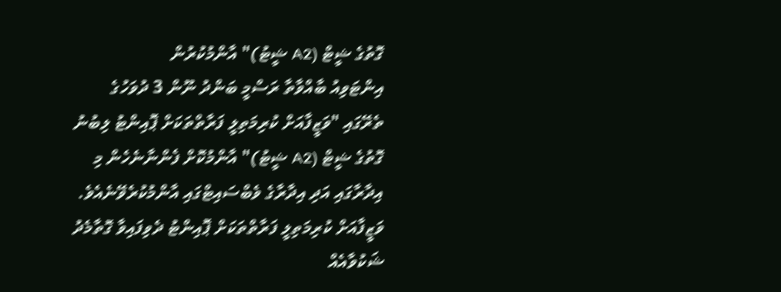ގޮތުގެ ޝީޓް (A2 ޝީޓު)" އާންމުކުރުން
އިންޓަވިއު ބާއްވާތާ ރަސްމީ ބަންދު ނޫން 3 ދުވަހުގެ ތެރޭގައި "ވަޒީފާއަށް ކުރިމަތިލީ ފަރާތްތަކަށް ޕޮއިންޓު ލިބުނު ގޮތުގެ ޝީޓް (A2 ޝީޓު)" އާންމުކޮށް ފެންނާނެހެން މި އިދާރާގައި އަދި އިދާރާގެ ވެބްސައިޓްގައި އާންމުކުރެވޭނެއެވެ. ވަޒީފާއަށް ކުރިމަތިލީ ފަރާތްތަކަށް ޕޮއިންޓު ދެވިފައިވާ ގޮތާމެދު ޝަކުވާއެއް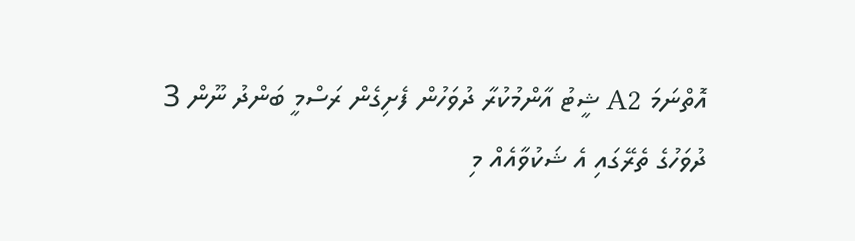އޮތްނަމަ A2 ޝީޓު އާންމުކުރާ ދުވަހުން ފެށިގެން ރަސްމީ ބަންދު ނޫން 3 ދުވަހުގެ ތެރޭގައި އެ ޝަކުވާއެއް މި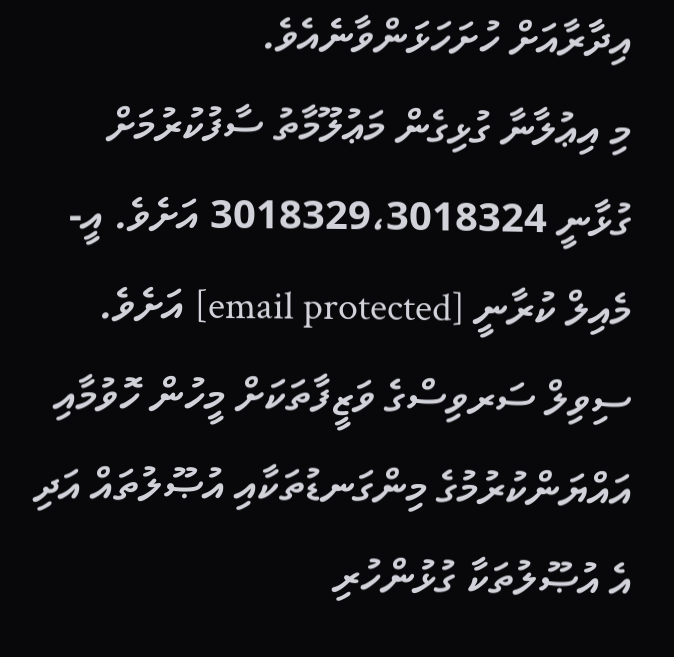އިދާރާއަށް ހުށަހަޅަންވާނެއެވެ.
މި އިޢުލާނާ ގުޅިގެން މަޢުލޫމާތު ސާފުކުރުމަށް ގުޅާނީ 3018329،3018324 އަށެވެ. އީ-މެއިލް ކުރާނީ [email protected] އަށެވެ.
ސިވިލް ސަރވިސްގެ ވަޒީފާތަކަށް މީހުން ހޮވުމާއި އައްޔަންކުރުމުގެ މިންގަނޑުތަކާއި އުޞޫލުތައް އަދި އެ އުޞޫލުތަކާ ގުޅުންހުރި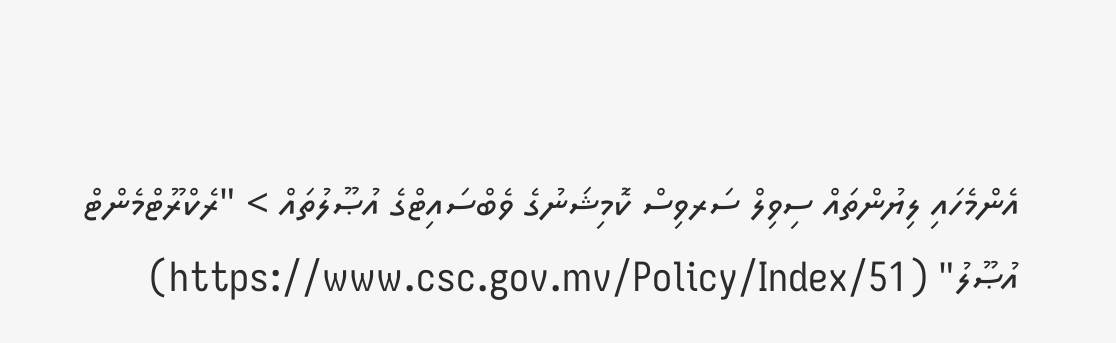އެންމެހައި ލިޔުންތައް ސިވިލް ސަރވިސް ކޮމިޝަނުގެ ވެބްސައިޓްގެ އުޞޫލުތައް > "ރެކްރޫޓްމެންޓް އުޞޫލު" (https://www.csc.gov.mv/Policy/Index/51)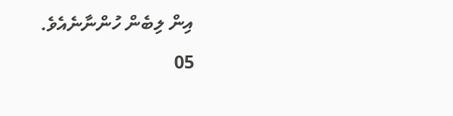އިން ލިބެން ހުންނާނެއެވެ.
05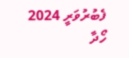ފެބުރުވަރީ 2024
ހޯދާ